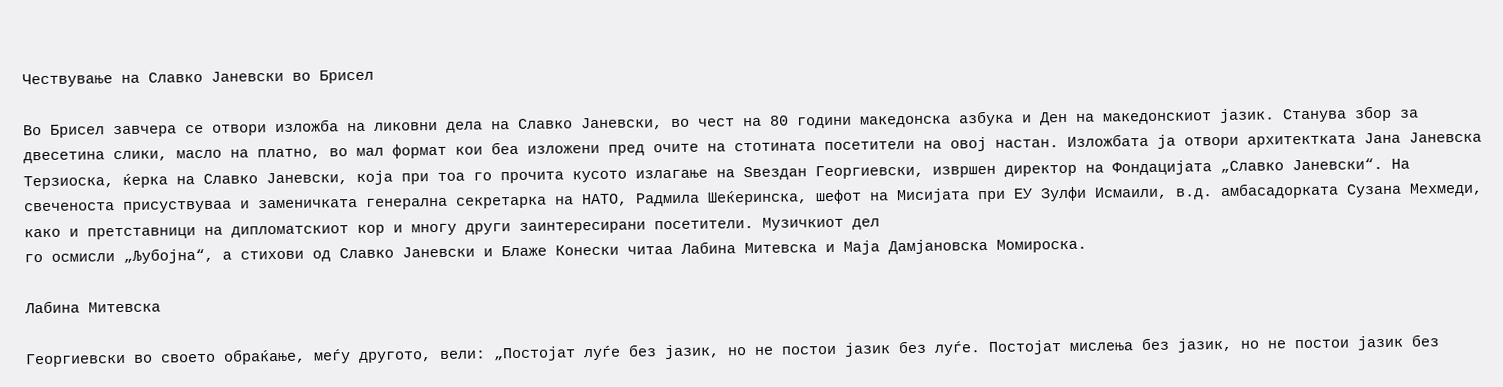Чествување на Славко Јаневски во Брисел

Во Брисел завчера се отвори изложба на ликовни дела на Славко Јаневски, во чест на 80 години македонска азбука и Ден на македонскиот јазик. Станува збор за двесетина слики, масло на платно, во мал формат кои беа изложени пред очите на стотината посетители на овој настан. Изложбата ја отвори архитектката Јана Јаневска Терзиоска, ќерка на Славко Јаневски, која при тоа го прочита кусото излагање на Ѕвездан Георгиевски, извршен директор на Фондацијата „Славко Јаневски“. На свеченоста присуствуваа и заменичката генерална секретарка на НАТО, Радмила Шеќеринска, шефот на Мисијата при ЕУ Зулфи Исмаили, в.д. амбасадорката Сузана Мехмеди, како и претставници на дипломатскиот кор и многу други заинтересирани посетители. Музичкиот дел
го осмисли „Љубојна“, а стихови од Славко Јаневски и Блаже Конески читаа Лабина Митевска и Маја Дамјановска Момироска.

Лабина Митевска

Георгиевски во своето обраќање, меѓу другото, вели: „Постојат луѓе без јазик, но не постои јазик без луѓе. Постојат мислења без јазик, но не постои јазик без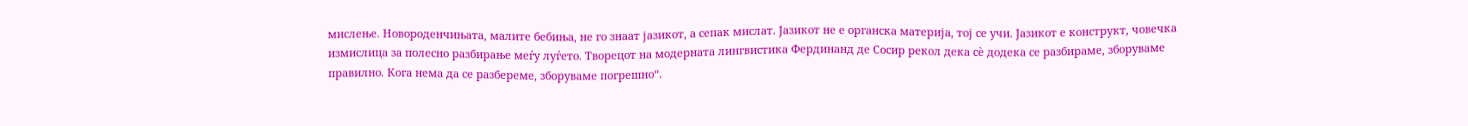мислење. Новороденчињата, малите бебиња, не го знаат јазикот, а сепак мислат. Јазикот не е органска материја, тој се учи. Јазикот е конструкт, човечка измислица за полесно разбирање меѓу луѓето. Творецот на модерната лингвистика Фердинанд де Сосир рекол дека сѐ додека се разбираме, зборуваме правилно. Кога нема да се разбереме, зборуваме погрешно“.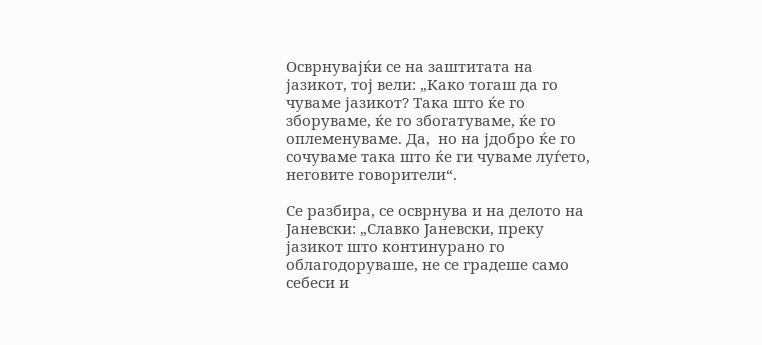Осврнувајќи се на заштитата на јазикот, тој вели: „Како тогаш да го чуваме јазикот? Така што ќе го зборуваме, ќе го збогатуваме, ќе го оплеменуваме. Да,  но на јдобро ќе го сочуваме така што ќе ги чуваме луѓето, неговите говорители“.

Се разбира, се осврнува и на делото на Јаневски: „Славко Јаневски, преку  јазикот што континурано го облагодоруваше, не се градеше само себеси и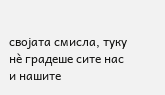својата смисла, туку нѐ градеше сите нас и нашите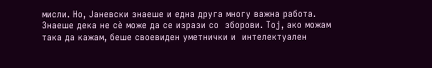мисли. Но, Јаневски знаеше и една друга многу важна работа. Знаеше дека не сѐ може да се изрази со  зборови. Тој, ако можам така да кажам, беше своевиден уметнички и  интелектуален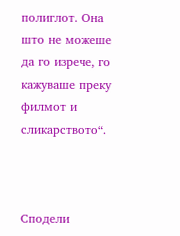полиглот. Она што не можеше да го изрече, го кажуваше преку  филмот и сликарството“.



Сподели